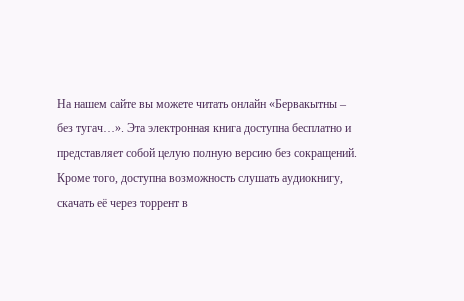На нашем сайте вы можете читать онлайн «Бервакытны – без тугач…». Эта электронная книга доступна бесплатно и представляет собой целую полную версию без сокращений. Кроме того, доступна возможность слушать аудиокнигу, скачать её через торрент в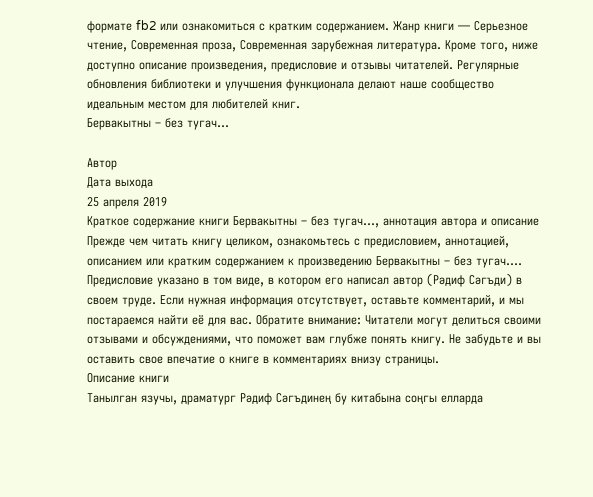формате fb2 или ознакомиться с кратким содержанием. Жанр книги — Серьезное чтение, Современная проза, Современная зарубежная литература. Кроме того, ниже доступно описание произведения, предисловие и отзывы читателей. Регулярные обновления библиотеки и улучшения функционала делают наше сообщество идеальным местом для любителей книг.
Бервакытны – без тугач…

Автор
Дата выхода
25 апреля 2019
Краткое содержание книги Бервакытны – без тугач…, аннотация автора и описание
Прежде чем читать книгу целиком, ознакомьтесь с предисловием, аннотацией, описанием или кратким содержанием к произведению Бервакытны – без тугач…. Предисловие указано в том виде, в котором его написал автор (Рәдиф Сәгъди) в своем труде. Если нужная информация отсутствует, оставьте комментарий, и мы постараемся найти её для вас. Обратите внимание: Читатели могут делиться своими отзывами и обсуждениями, что поможет вам глубже понять книгу. Не забудьте и вы оставить свое впечатие о книге в комментариях внизу страницы.
Описание книги
Танылган язучы, драматург Рәдиф Сәгъдинең бу китабына соңгы елларда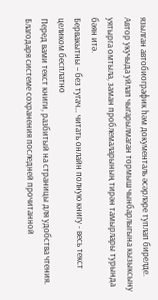язылган автобиографик һәм документаль әсәрләре туплап бирелде. Автор укучыда уйлап чыгарылмаган тормыш чынбарлыгына кызыксыну уятырга омтыла, заман проблемаларының тирән тамырлары турында бәян итә.
Бервакытны – без тугач… читать онлайн полную книгу - весь текст целиком бесплатно
Перед вами текст книги, разбитый на страницы для удобства чтения. Благодаря системе сохранения последней прочитанной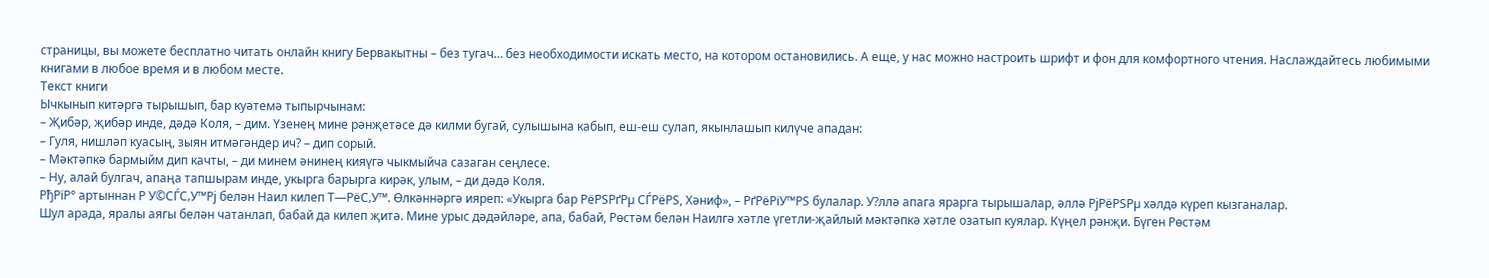страницы, вы можете бесплатно читать онлайн книгу Бервакытны – без тугач… без необходимости искать место, на котором остановились. А еще, у нас можно настроить шрифт и фон для комфортного чтения. Наслаждайтесь любимыми книгами в любое время и в любом месте.
Текст книги
Ычкынып китәргә тырышып, бар куәтемә тыпырчынам:
– Җибәр, җибәр инде, дәдә Коля, – дим. Үзенең мине рәнҗетәсе дә килми бугай, сулышына кабып, еш-еш сулап, якынлашып килүче ападан:
– Гуля, нишләп куасың, зыян итмәгәндер ич? – дип сорый.
– Мәктәпкә бармыйм дип качты, – ди минем әнинең кияүгә чыкмыйча сазаган сеңлесе.
– Ну, алай булгач, апаңа тапшырам инде, укырга барырга кирәк, улым, – ди дәдә Коля.
РђРїР° артыннан Р У©СЃС‚У™Рј белән Наил килеп Т—РёС‚У™. Өлкәннәргә ияреп: «Укырга бар РёРЅРґРµ СЃРёРЅ, Хәниф», – РґРёРіУ™РЅ булалар. У?ллә апага ярарга тырышалар, әллә РјРёРЅРµ хәлдә күреп кызганалар.
Шул арада, яралы аягы белән чатанлап, бабай да килеп җитә. Мине урыс дәдәйләре, апа, бабай, Рөстәм белән Наилгә хәтле үгетли-җайлый мәктәпкә хәтле озатып куялар. Күңел рәнҗи. Бүген Рөстәм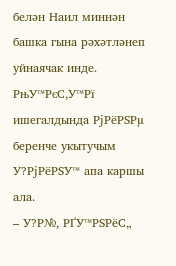белән Наил миннән башка гына рәхәтләнеп уйнаячак инде.
РњУ™РєС‚У™Рї ишегалдында РјРёРЅРµ беренче укытучым У?РјРёРЅУ™ апа каршы ала.
– У?Р№, РҐУ™РЅРёС„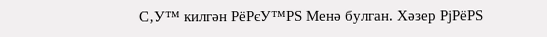С‚У™ килгән РёРєУ™РЅ Менә булган. Хәзер РјРёРЅ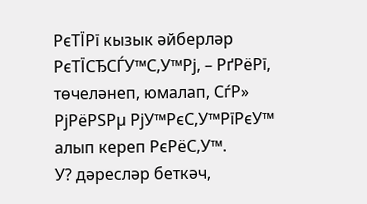РєТЇРї кызык әйберләр РєТЇСЂСЃУ™С‚У™Рј, – РґРёРї, төчеләнеп, юмалап, СѓР» РјРёРЅРµ РјУ™РєС‚У™РїРєУ™ алып кереп РєРёС‚У™.
У? дәресләр беткәч,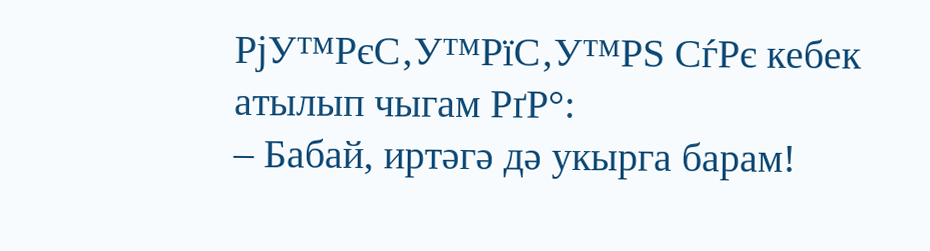РјУ™РєС‚У™РїС‚У™РЅ СѓРє кебек атылып чыгам РґР°:
– Бабай, иртәгә дә укырга барам!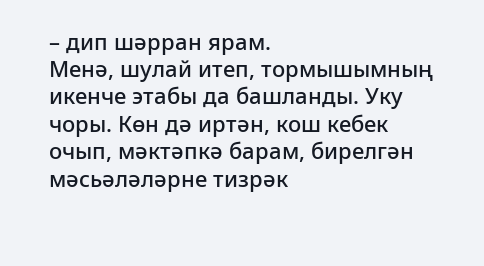– дип шәрран ярам.
Менә, шулай итеп, тормышымның икенче этабы да башланды. Уку чоры. Көн дә иртән, кош кебек очып, мәктәпкә барам, бирелгән мәсьәләләрне тизрәк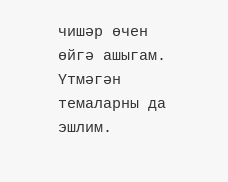чишәр өчен өйгә ашыгам. Үтмәгән темаларны да эшлим.